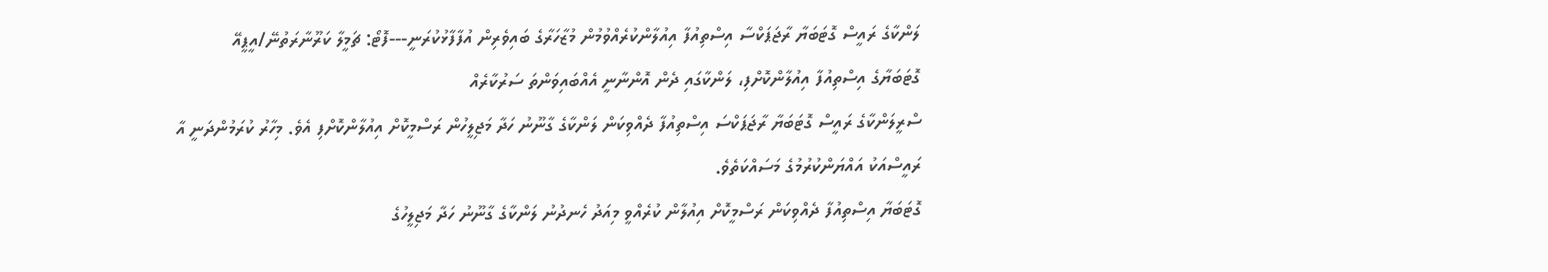ލަންކާގެ ރައީސް ގޮޓަބަޔާ ރާޖަޕަކްސާ އިސްތިއުފާ އިއުލާންކުރެއްވުމުން މުޒާހަރާގެ ބައިވެރިން އުފާފާޅުކުރަނީ---ފޮޓޯ: ޗަމީލާ ކަރޫނާރަތުނޭ/އީޕީއޭ
ގޮޓަބަޔާގެ އިސްތިއުފާ އިއުލާންކޮށްފި، ލަންކާގައި ދެން އޮންނާނީ އެއްބައިވަންތަ ސަރުކާރެއް
ސްރީލަންކާގެ ރައީސް ގޮޓަބަޔާ ރާޖަޕަކްސަ އިސްތިއުފާ ދެއްވިކަން ލަންކާގެ ގާނޫނު ހަދާ މަޖިލީހުން ރަސްމީކޮށް އިއުލާންކޮށްފި އެވެ. މިހާރު ކުރަމުންދަނީ އާ ރައީސްއަކު އައްޔަންކުރުމުގެ މަސައްކަތެވެ.
ގޮޓަބަޔާ އިސްތިއުފާ ދެއްވިކަން ރަސްމީކޮށް އިއުލާން ކުރެއްވީ މިއަދު ހެނދުނު ލަންކާގެ ގާނޫނު ހަދާ މަޖިލީހުގެ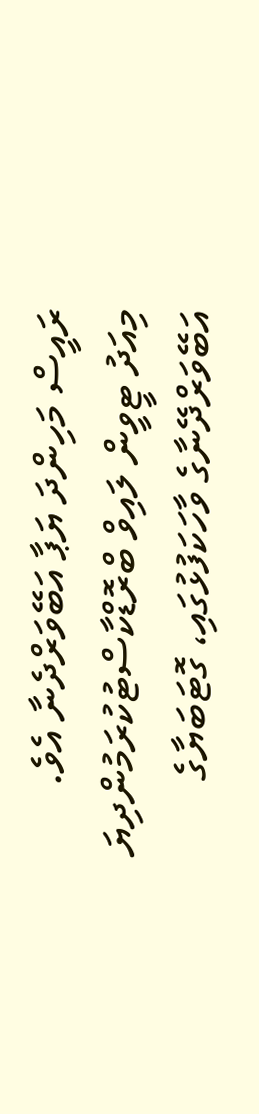ރައީސް މަހިންދަ ޔަޕާ އަބޭވަރްދެނާ އެވެ.
މިއަދު ޓީވީން ލައިވް ބްރޮޑްކާސްޓުކުރަމުންދިޔަ އަބޭވަރްދޭނާގެ ވާހަކަފުޅުގައި، ގޮޓަބަޔާގެ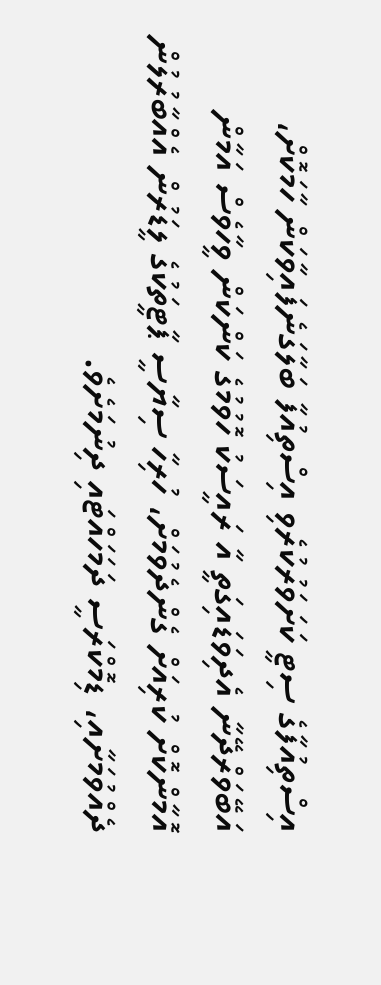އިސްތިއުފާގެ ސިޓީ ކަށަވަރުކުރެވި އިސްތިއުފާ ބަލާގަނެފައިވާކަން ހާމަކޮށް، އަބޭވަރްދޭނާ އެދިވަޑައިގަތީ އާ ރައީސަކު ހޮވުމުގެ ކަންކަން ވީހާވެސް އަމާން އޮމާންކޮށް ކުރިއަށް ގެންދެވުމަށް، ހުރިހާ ސިޔާސީ ޕާޓީތަކުގެ ލީޑަރުން އެއްބާރުލުން ދެއްވުމަށާއި، ޑިމޮކްރަސީ ދަމަހައްޓައި ދިނުމަށެވެ.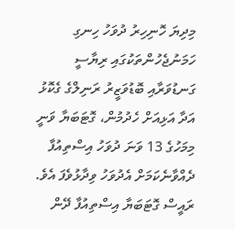މިދިޔަ ހޮނިހިރު ދުވަހު ހިނގި ހަމަނުޖެހުންތަކުގައި ރިޔާސީ ގަނޑުވަރާއި ބޮޑުވަޒީރު ރަނިލްގެ ގެކޮޅު އަދާ އަޅިއަށް ހެދުމުން، ގޮޓަބަޔާ ވަނީ މިމަހުގެ 13 ވަނަ ދުވަހު އިސްތިއުފާ ދެއްވާނެކަމަށް އެދުވަހު ވިދާޅުވެފަ އެވެ. ރައީސް ގޮޓަބަޔާ އިސްތިއުފާ ދޭން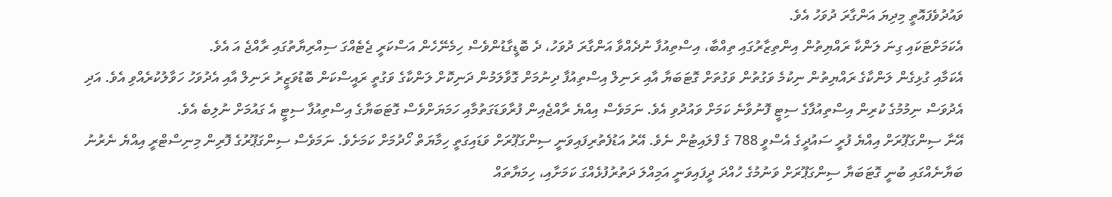ވައުދުވެފައޮތީ މިދިޔަ އަންގާރަ ދުވަހު އެވެ.
އެކަމަށްޓަކައި ގިނަ ލަންކާ ރައްޔިތުން އިންތިޒާރުގައި ތިއްބާ، އިސްތިއުފާ ނުދެއްވާ އަންގާރަ ދުވަހު، ދެ ބޮޑީގާޑުންވެސް ހިމެނޭހެން އަސްކަރީ ޖެޓެއްގަ ސިއްރިޔާތުގައި ރާއްޖެ އަ އެވެ.
އެކަމާއި ގުޅިގެން ލަންކާގެ ރައްޔިތުން ނިކުމެ ވަގުތުން ވަގުތަށް ގޮޓަބަޔާ އާއި ރަނިލް އިސްތިއުފާ ދިނުމަށް ގޮވާލަމުން ދަނިކޮށް ލަންކާގެ ވަގުތީ ރައީސްކަން ބޮޑުވަޒީރު ރަނިލް އާއި އެދުވަހު ހަވާލުކުރެއްވި އެވެ. އަދި އެދުވަސް ނިމުމުގެ ކުރިން އިސްތިއުފާގެ ސިޓީ ފޮނުވާނެ ކަމަށް ވައުދުވި އެވެ. ނަމަވެސް އިއްޔެ ރާއްޖެއިން ފުރާވަޑަގަތުމާއި ހަމަޔަށްވެސް ގޮޓަބަޔާގެ އިސްތިއުފާ ސިޓީ އެ ގައުމަށް ނުލިބެ އެވެ.
އޭނާ ސިންގަޕޫރަށް އިއްޔެ ފުރީ ސައުދީގެ އެސްވީ 788 ގެ ފްލައިޓުން ނެވެ. އޭރު އަޑުފެތުރިފައިވަނީ ސިންގަޕޫރަށް ވަޑައިގަތީ ހިމާޔަތް ހޯދުމަށް ކަމަށެވެ. ނަމަވެސް ސިންގަޕޫރުގެ ފޮރިން މިނިސްޓްރީ އިއްޔެ ނެރުނު ބަޔާނެއްގައި ބުނީ ގޮޓަބަޔާ ސިންގަޕޫރަށް ވަނުމުގެ ހުއްދަ ދީފައިވަނީ އަމިއްލަ ދަތުރުފުޅެއްގަ ކަމަށާއި، ހިމަޔާތައް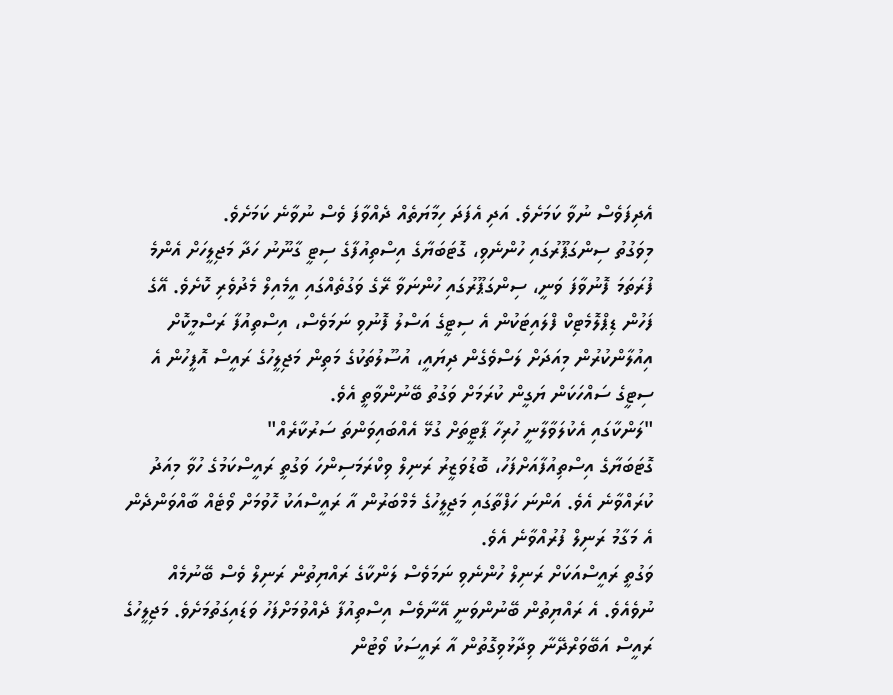އެދިފަވެސް ނުވާ ކަމަށެވެ. އަދި އެފަދަ ހިމާޔަތެއް ދެއްވާފަ ވެސް ނުވާނެ ކަމަށެވެ.
މިވަގުތު ސިންގަޕޫރުގައި ހުންނެވި، ގޮޓަބަޔާގެ އިސްތިއުފާގެ ސިޓީ ގާނޫނު ހަދާ މަޖިލީހަށް އެންމެ ފުރަތަމަ ފޮނުވާފަ ވަނީ، ސިންގަޕޫރުގައި ހުންނަވާ ރޭގެ ވަގުތެއްގައި އީމެއިލް މެދުވެރި ކޮށެވެ. އޭގެ ފަހުން ޑިޕްލޮމެޓިކް ފްލައިޓަކުން އެ ސިޓީގެ އަސްލު ފޮނުވި ނަމަވެސް، އިސްތިއުފާ ރަސްމީކޮށް އިއުލާންކުރުން މިއަދަށް ލަސްވެގެން ދިޔައީ، އުސޫލުތަކުގެ މަތިން މަޖިލީހުގެ ރައީސް އޮފީހުން އެ ސިޓީގެ ސައްހަކަން ޔަގީން ކުރަމަށް ވަގުތު ބޭނުންވާތީ އެވެ.
"ލަންކާގައި އެކުލަވާލާނީ ހުރިހާ ޕާޓީތަށް ގުޅޭ އެއްބައިވަންތަ ސަރުކާރެއް"
ގޮޓަބަޔާގެ އިސްތިއުފާއަށްފަހު، ބޮޑުވަޒީރު ރަނިލް ވިކްރަމަސިންހަ ވަގުތީ ރައީސްކަމުގެ ހުވާ މިއަދު ކުރައްވާނެ އެވެ. އަންނަ ހަފްތާގައި މަޖިލީހުގެ މެމްބަރުން އާ ރައީސްއަކު ހޮވުމަށް ވޯޓެއް ބާއްވަންދެން އެ މަގާމު ރަނިލް ފުރުއްވާނެ އެވެ.
ވަގުތީ ރައީސްއަކަށް ރަނިލް ހުންނެވި ނަމަވެސް ލަންކާގެ ރައްޔިތުން ރަނިލް ވެސް ބޭނުމެއް ނުވެއެވެ. އެ ރައްޔިތުން ބޭނުންވަނީ އޭނާވެސް އިސްތިއުފާ ދެއްވުމަށްފަހު ވަޑައިގަތުމަށެވެ. މަޖިލީހުގެ ރައީސް އަބޭވަރްދޭނާ ވިދާޅުވިގޮތުން އާ ރައީސަކު ވޯޓުން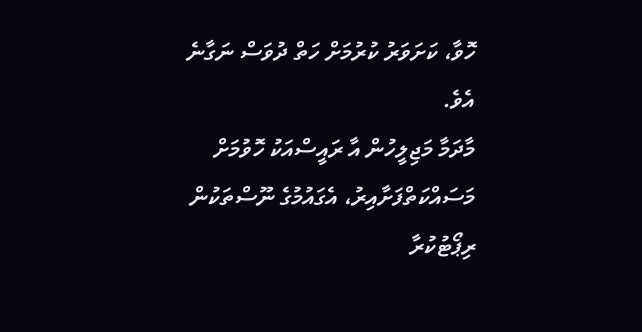ހޮވާ، ކަށަވަރު ކުރުމަށް ހަތް ދުވަސް ނަގާނެ އެވެ.
މާދަމާ މަޖިލީހުން އާ ރައީސްއަކު ހޮވުމަށް މަސައްކަތްފަށާއިރު، އެގައުމުގެ ނޫސްތަކުން ރިޕޯޓުކުރާ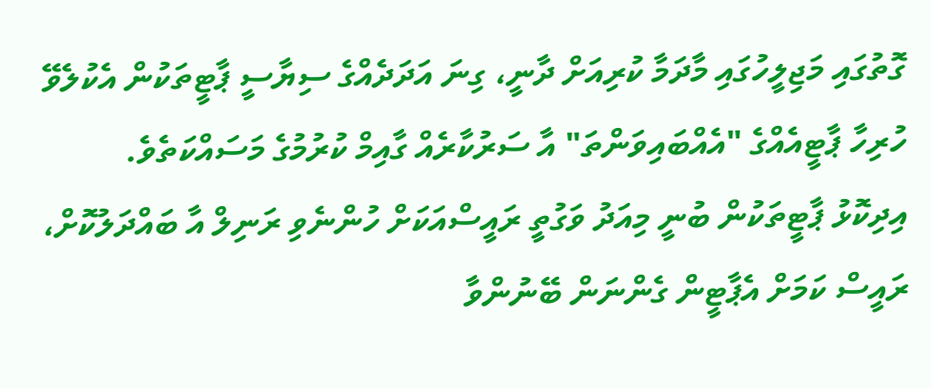ގޮތުގައި މަޖިލީހުގައި މާދަމާ ކުރިއަށް ދާނީ، ގިނަ އަދަދެއްގެ ސިޔާސީ ޕާޓީތަކުން އެކުލެވޭ ހުރިހާ ޕާޓީއެއްގެ "އެއްބައިވަންތަ" އާ ސަރުކާރެއް ގާއިމް ކުރުމުގެ މަސައްކަތެވެ.
އިދިކޮޅު ޕާޓީތަކުން ބުނީ މިއަދު ވަގުތީ ރައީސްއަކަށް ހުންނެވި ރަނިލް އާ ބައްދަލުކޮށް، ރައީސް ކަމަށް އެޕާޓީން ގެންނަން ބޭނުންވާ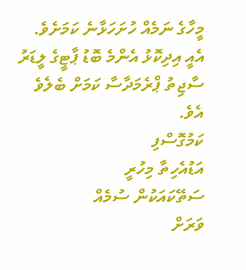މީހާގެ ނަމެއް ހުށަހަޅާނެ ކަމަށެވެ. އެއީ އިދިކޮޅު އެންމެ ބޮޑު ޕާޓީގެ ލީޑަރު ސާޖިތު ޕްރެމަދާސާ ކަމަށް ބެލެވެ އެވެ.
ކަމުގޮސްފި
އަޑުއެހިތާ މިހުރީ
ސަތޭކައަކުން ސުމެއް
ވަރަށް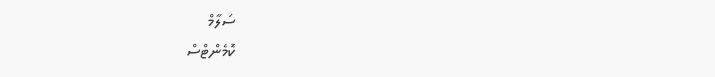ސަލާމް
ކޮމެންޓްސް